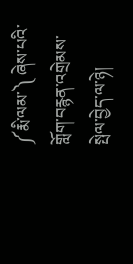༼རྨི་ལམ་༽ ཞེས་པའི་གློག་བརྙན་འགྲེམས་སྤེལ་བྱེད་ལ་ཉེ།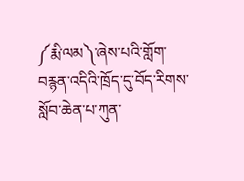༼རྨི་ལམ༽་ཞེས་པའི་གློག་བརྙན་འདིའི་ཁྲོད་དུ་བོད་རིགས་སློབ་ཆེན་པ་ཀུན་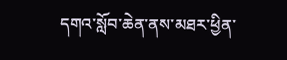དགའ་སློབ་ཆེན་ནས་མཐར་ཕྱིན་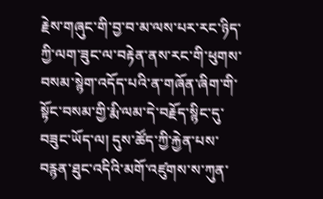རྗེས་གཞུང་གི་བྱ་བ་མ་ལས་པར་རང་ཉིད་ཀྱི་ལག་ཟུང་ལ་བརྟེན་ནས་རང་གི་ཕུགས་བསམ་སྙེག་འདོད་པའི་ན་གཞོན་ཞིག་གི་སྟོང་བསམ་གྱི་རྨི་ལམ་དེ་བརྗོད་སྙིང་དུ་བཟུང་ཡོད་ལ། དུས་ཚོད་ཀྱི་རྐྱེན་པས་བརྙན་ཐུང་འདིའི་མགོ་འཛུགས་ས་ཀུན་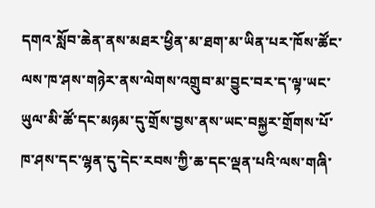དགའ་སློབ་ཆེན་ནས་མཐར་ཕྱིན་མ་ཐག་མ་ཡིན་པར་ཁོས་ཚོང་ལས་ཁ་ཤས་གཉེར་ནས་ལེགས་འགྲུབ་མ་བྱུང་བར་ད་ལྟ་ཡང་ཡུལ་མི་ཚོ་དང་མཉམ་དུ་གྲོས་བྱས་ནས་ཡང་བསྐྱར་གྲོགས་པོ་ཁ་ཤས་དང་ལྷན་དུ་དེང་རབས་ཀྱི་ཆ་དང་ལྡན་པའི་ལས་གཞི་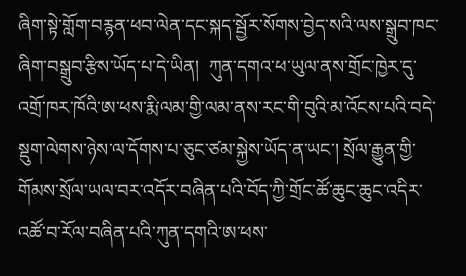ཞིག་སྟེ་གློག་བརྙན་ཕབ་ལེན་དང་སྐད་སྦྱོར་སོགས་བྱེད་སའི་ལས་སྒྲུབ་ཁང་ཞིག་བསྒྲུབ་རྩིས་ཡོད་པ་དེ་ཡིན།  ཀུན་དགའ་ཕ་ཡུལ་ནས་གྲོང་ཁྱེར་དུ་འགྲོ་ཁར་ཁོའི་ཨ་ཕས་རྨི་ལམ་གྱི་ལམ་ནས་རང་གི་བུའི་མ་འོངས་པའི་བདེ་སྡུག་ལེགས་ཉེས་ལ་དོགས་པ་ཅུང་ཙམ་སྐྱེས་ཡོད་ན་ཡང་། སྲོལ་རྒྱུན་གྱི་གོམས་སྲོལ་ཡལ་བར་འདོར་བཞིན་པའི་བོད་ཀྱི་གྲོང་ཚོ་ཆུང་ཆུང་འདིར་འཚོ་བ་རོལ་བཞིན་པའི་ཀུན་དགའི་ཨ་ཕས་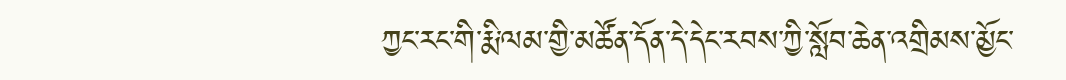ཀྱང་རང་གི་རྨི་ལམ་གྱི་མཚོན་དོན་དེ་དེང་རབས་ཀྱི་སློབ་ཆེན་འགྲིམས་མྱོང་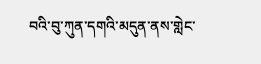བའི་བུ་ཀུན་དགའི་མདུན་ནས་གླེང་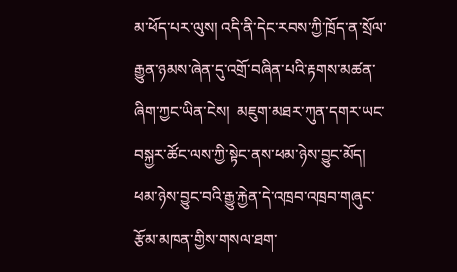མ་ཕོད་པར་ལུས། འདི་ནི་དེང་རབས་ཀྱི་ཁྲོད་ན་སྲོལ་རྒྱུན་ཉམས་ཞེན་དུ་འགྲོ་བཞིན་པའི་རྟགས་མཚན་ཞིག་ཀྱང་ཡིན་ངེས།  མཇུག་མཐར་ཀུན་དགར་ཡང་བསྐྱར་ཚོང་ལས་ཀྱི་སྟེང་ནས་ཕམ་ཉེས་བྱུང་མོད།  ཕམ་ཉེས་བྱུང་བའི་རྒྱུ་རྐྱེན་དེ་འཁྲབ་འཁྲབ་གཞུང་རྩོམ་མཁན་གྱིས་གསལ་ཐག་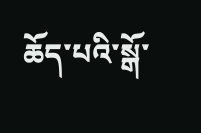ཆོད་པའི་སྒོ་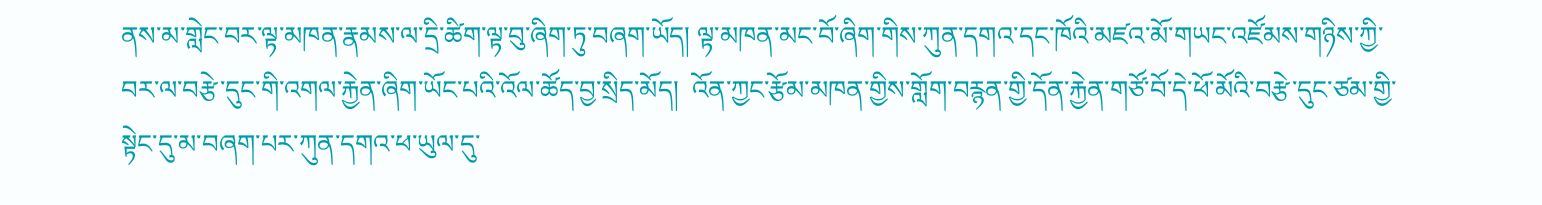ནས་མ་གླེང་བར་ལྟ་མཁན་རྣམས་ལ་དྲི་ཚིག་ལྟ་བུ་ཞིག་ཏུ་བཞག་ཡོད། ལྟ་མཁན་མང་བོ་ཞིག་གིས་ཀུན་དགའ་དང་ཁོའི་མཛའ་མོ་གཡང་འཛོམས་གཉིས་ཀྱི་བར་ལ་བརྩེ་དུང་གི་འགལ་རྐྱེན་ཞིག་ཡོང་པའི་འོལ་ཚོད་བྱ་སྲིད་མོད།  འོན་ཀྱང་རྩོམ་མཁན་གྱིས་གློག་བརྙན་གྱི་དོན་རྐྱེན་གཙོ་བོ་དེ་ཕོ་མོའི་བརྩེ་དུང་ཙམ་གྱི་སྟེང་དུ་མ་བཞག་པར་ཀུན་དགའ་ཕ་ཡུལ་དུ་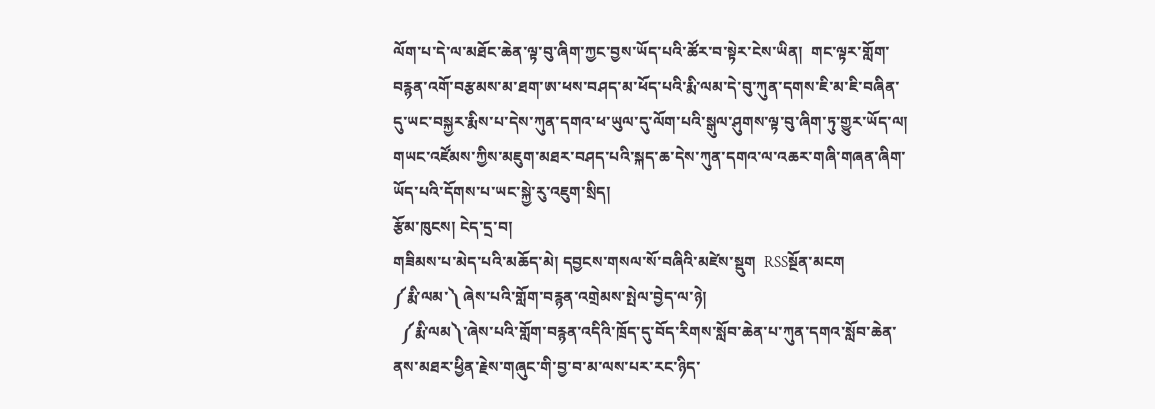ལོག་པ་དེ་ལ་མཐོང་ཆེན་ལྟ་བུ་ཞིག་ཀྱང་བྱས་ཡོད་པའི་ཚོར་བ་སྟེར་ངེས་ཡིན།  གང་ལྟར་གློག་བརྙན་འགོ་བརྩམས་མ་ཐག་ཨ་ཕས་བཤད་མ་ཕོད་པའི་རྨི་ལམ་དེ་བུ་ཀུན་དགས་ཇི་མ་ཇི་བཞིན་དུ་ཡང་བསྐྱར་རྨིས་པ་དེས་ཀུན་དགའ་ཕ་ཡུལ་དུ་ལོག་པའི་སྒུལ་ཤུགས་ལྟ་བུ་ཞིག་ཏུ་གྱུར་ཡོད་ལ། གཡང་འཛོམས་ཀྱིས་མཇུག་མཐར་བཤད་པའི་སྐད་ཆ་དེས་ཀུན་དགའ་ལ་འཆར་གཞི་གཞན་ཞིག་ཡོད་པའི་དོགས་པ་ཡང་སྐྱེ་རུ་འཇུག་སྲིད།
རྩོམ་ཁུངས། ངེད་དྲ་བ།
གཟིམས་པ་མེད་པའི་མཆོད་མེ། དབྱངས་གསལ་སོ་བཞིའི་མཛེས་སྡུག  RSSསྔོན་མངག
༼རྨི་ལམ་༽ ཞེས་པའི་གློག་བརྙན་འགྲེམས་སྤེལ་བྱེད་ལ་ཉེ།
  ༼རྨི་ལམ༽་ཞེས་པའི་གློག་བརྙན་འདིའི་ཁྲོད་དུ་བོད་རིགས་སློབ་ཆེན་པ་ཀུན་དགའ་སློབ་ཆེན་ནས་མཐར་ཕྱིན་རྗེས་གཞུང་གི་བྱ་བ་མ་ལས་པར་རང་ཉིད་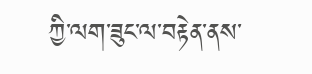ཀྱི་ལག་ཟུང་ལ་བརྟེན་ནས་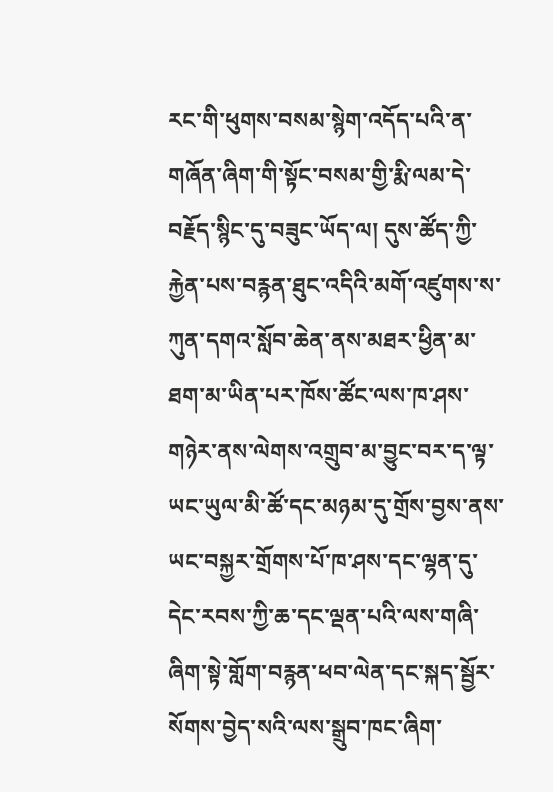རང་གི་ཕུགས་བསམ་སྙེག་འདོད་པའི་ན་གཞོན་ཞིག་གི་སྟོང་བསམ་གྱི་རྨི་ལམ་དེ་བརྗོད་སྙིང་དུ་བཟུང་ཡོད་ལ། དུས་ཚོད་ཀྱི་རྐྱེན་པས་བརྙན་ཐུང་འདིའི་མགོ་འཛུགས་ས་ཀུན་དགའ་སློབ་ཆེན་ནས་མཐར་ཕྱིན་མ་ཐག་མ་ཡིན་པར་ཁོས་ཚོང་ལས་ཁ་ཤས་གཉེར་ནས་ལེགས་འགྲུབ་མ་བྱུང་བར་ད་ལྟ་ཡང་ཡུལ་མི་ཚོ་དང་མཉམ་དུ་གྲོས་བྱས་ནས་ཡང་བསྐྱར་གྲོགས་པོ་ཁ་ཤས་དང་ལྷན་དུ་དེང་རབས་ཀྱི་ཆ་དང་ལྡན་པའི་ལས་གཞི་ཞིག་སྟེ་གློག་བརྙན་ཕབ་ལེན་དང་སྐད་སྦྱོར་སོགས་བྱེད་སའི་ལས་སྒྲུབ་ཁང་ཞིག་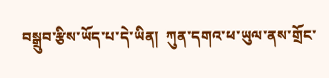བསྒྲུབ་རྩིས་ཡོད་པ་དེ་ཡིན།  ཀུན་དགའ་ཕ་ཡུལ་ནས་གྲོང་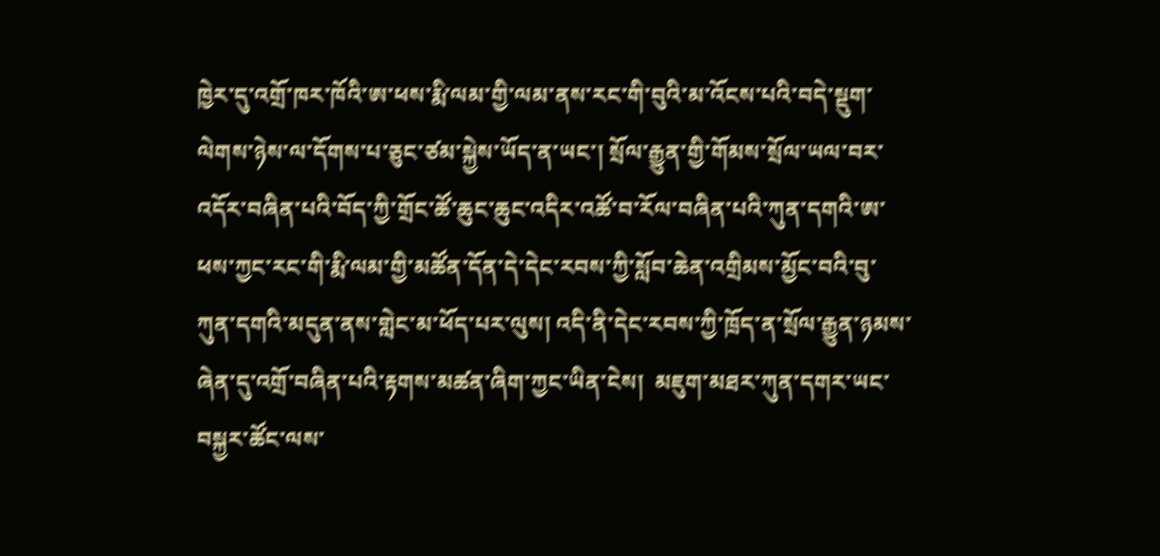ཁྱེར་དུ་འགྲོ་ཁར་ཁོའི་ཨ་ཕས་རྨི་ལམ་གྱི་ལམ་ནས་རང་གི་བུའི་མ་འོངས་པའི་བདེ་སྡུག་ལེགས་ཉེས་ལ་དོགས་པ་ཅུང་ཙམ་སྐྱེས་ཡོད་ན་ཡང་། སྲོལ་རྒྱུན་གྱི་གོམས་སྲོལ་ཡལ་བར་འདོར་བཞིན་པའི་བོད་ཀྱི་གྲོང་ཚོ་ཆུང་ཆུང་འདིར་འཚོ་བ་རོལ་བཞིན་པའི་ཀུན་དགའི་ཨ་ཕས་ཀྱང་རང་གི་རྨི་ལམ་གྱི་མཚོན་དོན་དེ་དེང་རབས་ཀྱི་སློབ་ཆེན་འགྲིམས་མྱོང་བའི་བུ་ཀུན་དགའི་མདུན་ནས་གླེང་མ་ཕོད་པར་ལུས། འདི་ནི་དེང་རབས་ཀྱི་ཁྲོད་ན་སྲོལ་རྒྱུན་ཉམས་ཞེན་དུ་འགྲོ་བཞིན་པའི་རྟགས་མཚན་ཞིག་ཀྱང་ཡིན་ངེས།  མཇུག་མཐར་ཀུན་དགར་ཡང་བསྐྱར་ཚོང་ལས་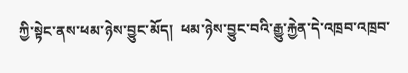ཀྱི་སྟེང་ནས་ཕམ་ཉེས་བྱུང་མོད།  ཕམ་ཉེས་བྱུང་བའི་རྒྱུ་རྐྱེན་དེ་འཁྲབ་འཁྲབ་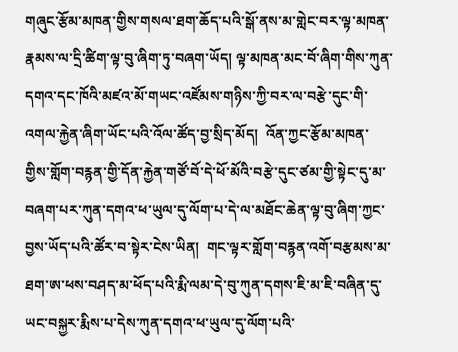གཞུང་རྩོམ་མཁན་གྱིས་གསལ་ཐག་ཆོད་པའི་སྒོ་ནས་མ་གླེང་བར་ལྟ་མཁན་རྣམས་ལ་དྲི་ཚིག་ལྟ་བུ་ཞིག་ཏུ་བཞག་ཡོད། ལྟ་མཁན་མང་བོ་ཞིག་གིས་ཀུན་དགའ་དང་ཁོའི་མཛའ་མོ་གཡང་འཛོམས་གཉིས་ཀྱི་བར་ལ་བརྩེ་དུང་གི་འགལ་རྐྱེན་ཞིག་ཡོང་པའི་འོལ་ཚོད་བྱ་སྲིད་མོད།  འོན་ཀྱང་རྩོམ་མཁན་གྱིས་གློག་བརྙན་གྱི་དོན་རྐྱེན་གཙོ་བོ་དེ་ཕོ་མོའི་བརྩེ་དུང་ཙམ་གྱི་སྟེང་དུ་མ་བཞག་པར་ཀུན་དགའ་ཕ་ཡུལ་དུ་ལོག་པ་དེ་ལ་མཐོང་ཆེན་ལྟ་བུ་ཞིག་ཀྱང་བྱས་ཡོད་པའི་ཚོར་བ་སྟེར་ངེས་ཡིན།  གང་ལྟར་གློག་བརྙན་འགོ་བརྩམས་མ་ཐག་ཨ་ཕས་བཤད་མ་ཕོད་པའི་རྨི་ལམ་དེ་བུ་ཀུན་དགས་ཇི་མ་ཇི་བཞིན་དུ་ཡང་བསྐྱར་རྨིས་པ་དེས་ཀུན་དགའ་ཕ་ཡུལ་དུ་ལོག་པའི་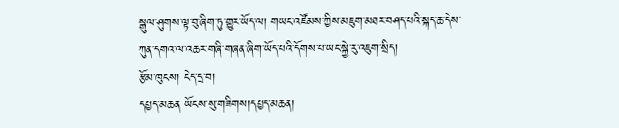སྒུལ་ཤུགས་ལྟ་བུ་ཞིག་ཏུ་གྱུར་ཡོད་ལ། གཡང་འཛོམས་ཀྱིས་མཇུག་མཐར་བཤད་པའི་སྐད་ཆ་དེས་ཀུན་དགའ་ལ་འཆར་གཞི་གཞན་ཞིག་ཡོད་པའི་དོགས་པ་ཡང་སྐྱེ་རུ་འཇུག་སྲིད།
རྩོམ་ཁུངས། ངེད་དྲ་བ།
དཔྱད་མཆན ཡོངས་སུ་གཟིགས།དཔྱད་མཆན།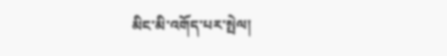མིང་མི་འགོད་པར་སྤེལ།